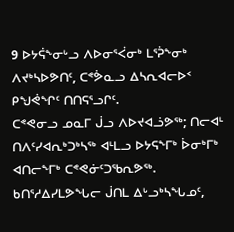9 ᐅᔭᕌᖕᓂᒡᓗ ᐱᐅᓂᕐᐹᓂᒃ ᒪᕐᕉᖕᓂᒃ ᐱᔪᒃᓴᐅᕗᑎᑦ, ᑕᕝᕘᓇᓗ ᐃᓴᕆᐊᓕᐅᑉ ᑭᖑᕚᖏᑦ ᑎᑎᕋᕐᓗᒋᑦ.
ᑕᕝᕙᓂᓗ ᓄᓇᒥ ᒎᓗ ᐱᐅᔪᐊᓘᕗᖅ; ᑎᓕᐊᒻ ᑎᐱᑦᓯᐊᕆᒃᑐᒃᓴᖅ ᐊᒻᒪᓗ ᐅᔭᕋᖕᒥᒃ ᐆᓂᒃᒥᒃ ᐊᑎᓕᖕᒥᒃ ᑕᕝᕙᓃᑦᑐᖃᕆᕗᖅ.
ᑲᑎᕐᓱᐃᓯᒪᕗᖓᓕ ᒎᑎᒪ ᐃᒡᓗᒃᓴᖓᓄᑦ,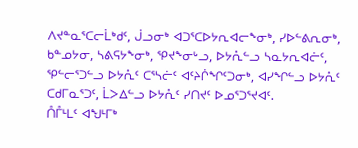ᐱᔪᓐᓇᕐᑕᓕᒫᒃᑯᑦ, ᒎᓗᓂᒃ ᐊᑐᕐᑕᐅᔭᕆᐊᓕᖕᓂᒃ, ᓯᐅᓪᕕᕆᓂᒃ, ᑲᓐᓄᔭᓂ, ᓴᕕᕋᔭᖕᓂᒃ, ᕿᔪᖕᓂᒡᓗ, ᐅᔭᕅᓪᓗ ᓴᓇᔭᕆᐊᓖᑦ, ᕿᓪᓕᕐᑐᓪᓗ ᐅᔭᕅᑦ ᑕᕐᓴᓖᑦ ᐊᑦᔨᒌᖏᑦᑐᓂᒃ, ᐊᓯᖏᓪᓗ ᐅᔭᕅᑦ ᑕᑯᒥᓇᕐᑐᑦ, ᒫᐳᐃᓪᓗ ᐅᔭᕅᑦ ᓯᑎᔪᑦ ᐅᓄᕐᑐᕐᔪᐊᑦ.
ᑍᒤᒻᒪᑦ ᐊᖑᒻᒥᒃ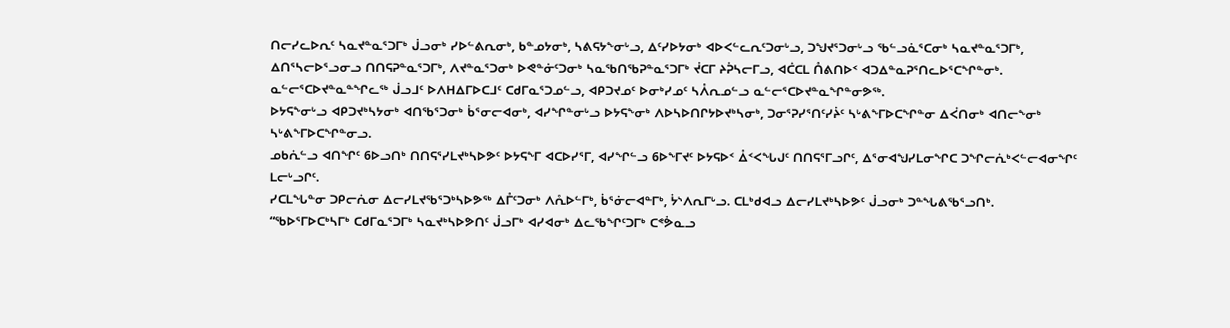ᑎᓕᓯᓚᐅᕆᑦ ᓴᓇᔪᓐᓇᕐᑐᒥᒃ ᒎᓗᓂᒃ ᓯᐅᓪᕕᕆᓂᒃ, ᑲᓐᓄᔭᓂᒃ, ᓴᕕᕋᔭᖕᓂᒡᓗ, ᐃᑦᓯᐅᔭᓂᒃ ᐊᐅᐸᓪᓚᕆᑦᑐᓂᒡᓗ, ᑐᖑᔪᕐᑐᓂᒡᓗ ᖃᓪᓗᓈᕐᑕᓂᒃ ᓴᓇᔪᓐᓇᕐᑐᒥᒃ, ᐃᑎᕐᓴᓕᐅᕐᓗᓂᓗ ᑎᑎᕋᕈᓐᓇᕐᑐᒥᒃ, ᐱᔪᓐᓇᕐᑐᓂᒃ ᐅᕙᓐᓃᑦᑐᓂᒃ ᓴᓇᖃᑎᖃᕈᓐᓇᕐᑐᒥᒃ ᔫᑕᒥ ᔨᕉᓴᓕᒥᓗ, ᐊᑖᑕᒪ ᑍᕕᑎᐅᑉ ᐊᑐᐃᓐᓇᕈᕐᑎᓚᐅᕐᑕᖏᓐᓂᒃ.
ᓇᓪᓕᕐᑕᐅᔪᓐᓇᓐᖏᓚᖅ ᒎᓗᒧᑦ ᐅᐱᕼᐃᒥᐅᑕᒧᑦ ᑕᑯᒥᓇᕐᑐᓄᓪᓗ, ᐊᑭᑐᔪᓄᑦ ᐅᓂᒃᓯᓄᑦ ᓴᐰᕆᓄᓪᓗ ᓇᓪᓕᕐᑕᐅᔪᓐᓇᖏᓐᓂᕗᖅ.
ᐅᔭᕋᖕᓂᒡᓗ ᐊᑭᑐᔪᒃᓴᔭᓂᒃ ᐊᑎᖃᕐᑐᓂᒃ ᑳᕐᓂᓕᐊᓂᒃ, ᐊᓯᖏᓐᓂᒡᓗ ᐅᔭᕋᖕᓂᒃ ᐱᐅᓴᐅᑎᒋᔭᐅᔪᒃᓴᓂᒃ, ᑐᓂᕐᕈᓯᕐᑎᑦᓯᔩᑦ ᓴᒡᕕᖕᒥᐅᑕᖏᓐᓂ ᐃᐹᑎᓂᒃ ᐊᑎᓕᖕᓂᒃ ᓴᒡᕕᖕᒥᐅᑕᖏᓐᓂᓗ.
ᓄᑲᕇᓪᓗ ᐊᑎᖏᑦ 6ᐅᓗᑎᒃ ᑎᑎᕋᕐᓯᒪᔪᒃᓴᐅᕗᑦ ᐅᔭᕋᖕᒥ ᐊᑕᐅᓯᕐᒥ, ᐊᓯᖏᓪᓗ 6ᐅᖕᒥᔪᑦ ᐅᔭᕋᐅᑉ ᐂᑉᐸᖓᒍᑦ ᑎᑎᕋᕐᒥᓗᒋᑦ, ᐃᕐᓂᐊᖑᓯᒪᓂᖏᑕ ᑐᖏᓕᕇᒃᐸᓪᓕᐊᓂᖏᑦ ᒪᓕᒡᓗᒋᑦ.
ᓯᑕᒪᖓᓐᓂ ᑐᑭᓕᕇᓂ ᐃᓕᓯᒪᔪᖃᕐᑐᒃᓴᐅᕗᖅ ᐃᒤᑦᑐᓂᒃ ᐱᕅᐅᓪᒥᒃ, ᑳᕐᓃᓕᐊᓐᒥᒃ, ᔮᔅᐱᕆᒥᒡᓗ. ᑕᒪᒃᑯᐊᓗ ᐃᓕᓯᒪᔪᒃᓴᐅᕗᑦ ᒎᓗᓂᒃ ᑐᓐᖓᕕᖃᕐᓗᑎᒃ.
“ᖃᐅᕐᒥᐅᑕᒃᓴᒥᒃ ᑕᑯᒥᓇᕐᑐᒥᒃ ᓴᓇᔪᒃᓴᐅᕗᑎᑦ ᒎᓗᒥᒃ ᐊᓯᐊᓂᒃ ᐃᓚᖃᖏᑦᑐᒥᒃ ᑕᕝᕘᓇᓗ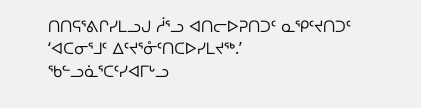ᑎᑎᕋᕐᕕᒋᓯᒪᓗᒍ ᓲᕐᓗ ᐊᑎᓕᐅᕈᑎᑐᑦ ᓇᕿᑦᔪᑎᑐᑦ ‘ᐊᑕᓂᕐᒧᑦ ᐃᑦᔪᕐᓁᑦᑎᑕᐅᓯᒪᔪᖅ.’
ᖃᓪᓗᓈᕐᑕᑦᓯᐊᒥᒡᓗ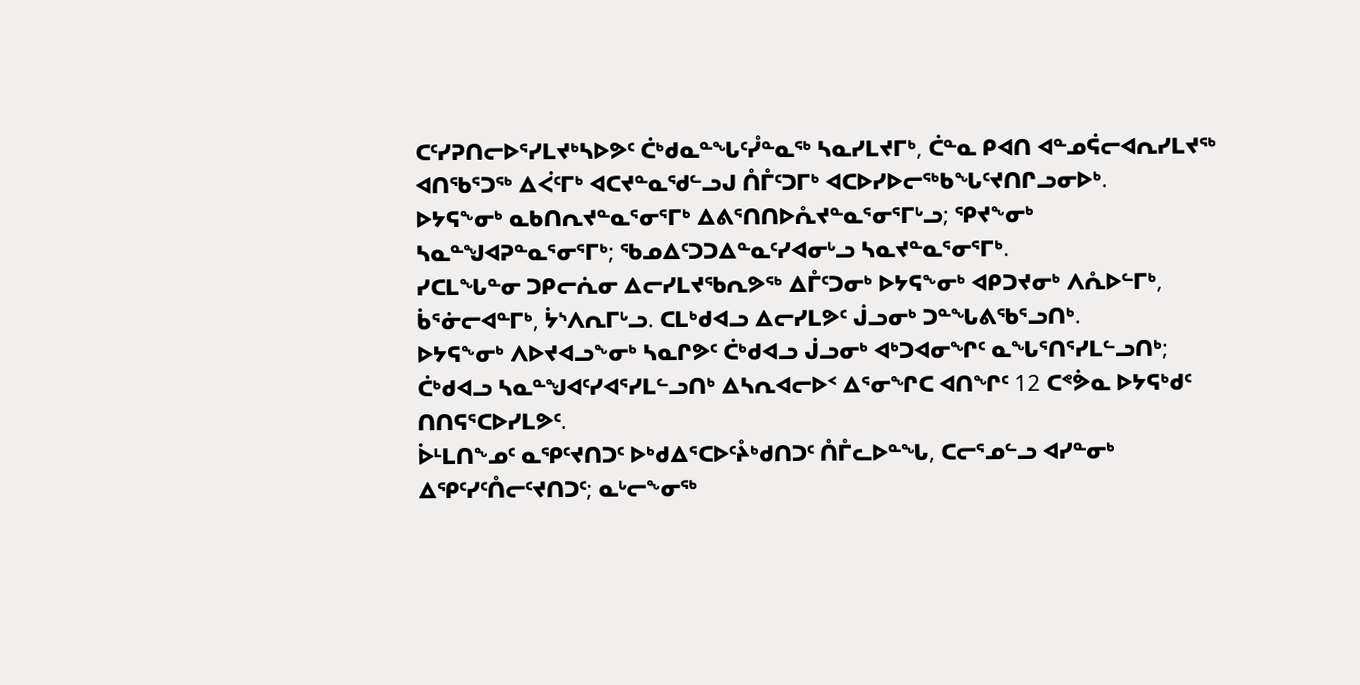ᑕᑦᓯᕈᑎᓕᐅᕐᓯᒪᔪᒃᓴᐅᕗᑦ ᑖᒃᑯᓇᓐᖓᑦᓮᓐᓇᖅ ᓴᓇᓯᒪᔪᒥᒃ, ᑖᓐᓇ ᑭᐊᑎ ᐊᓐᓄᕌᓕᐊᕆᓯᒪᔪᖅ ᐊᑎᖃᕐᑐᖅ ᐃᐹᑦᒥᒃ ᐊᑕᔪᓐᓇᖁᓪᓗᒍ ᑍᒤᑦᑐᒥᒃ ᐊᑕᐅᓯᐅᓕᖅᑲᖓᑦᔪᑎᒋᓗᓂᐅᒃ.
ᐅᔭᕋᖕᓂᒃ ᓇᑲᑎᕆᔪᓐᓇᕐᓂᕐᒥᒃ ᐃᕕᕐᑎᑎᐅᕅᔪᓐᓇᕐᓂᕐᒥᒡᓗ; ᕿᔪᖕᓂᒃ ᓴᓇᓐᖑᐊᕈᓐᓇᕐᓂᕐᒥᒃ; ᖃᓄᐃᑦᑐᑐᐃᓐᓇᑦᓯᐊᓂᒡᓗ ᓴᓇᔪᓐᓇᕐᓂᕐᒥᒃ.
ᓯᑕᒪᖓᓐᓂ ᑐᑭᓕᕇᓂ ᐃᓕᓯᒪᔪᖃᕆᕗᖅ ᐃᒤᑦᑐᓂᒃ ᐅᔭᕋᖕᓂᒃ ᐊᑭᑐᔪᓂᒃ ᐱᕅᐅᓪᒥᒃ, ᑳᕐᓃᓕᐊᓐᒥᒃ, ᔮᔅᐱᕆᒥᒡᓗ. ᑕᒪᒃᑯᐊᓗ ᐃᓕᓯᒪᕗᑦ ᒎᓗᓂᒃ ᑐᓐᖓᕕᖃᕐᓗᑎᒃ.
ᐅᔭᕋᖕᓂᒃ ᐱᐅᔪᐊᓗᖕᓂᒃ ᓴᓇᒋᕗᑦ ᑖᒃᑯᐊᓗ ᒎᓗᓂᒃ ᐊᒃᑐᐊᓂᖏᑦ ᓇᖓᕐᑎᕐᓯᒪᓪᓗᑎᒃ; ᑖᒃᑯᐊᓗ ᓴᓇᓐᖑᐊᑦᓯᐊᕐᓯᒪᓪᓗᑎᒃ ᐃᓴᕆᐊᓕᐅᑉ ᐃᕐᓂᖏᑕ ᐊᑎᖏᑦ 12 ᑕᕝᕘᓇ ᐅᔭᕋᒃᑯᑦ ᑎᑎᕋᕐᑕᐅᓯᒪᕗᑦ.
ᐆᒻᒪᑎᖕᓄᑦ ᓇᕿᑦᔪᑎᑐᑦ ᐅᒃᑯᐃᕐᑕᐅᑦᔧᒃᑯᑎᑐᑦ ᑍᒤᓚᐅᓐᖓ, ᑕᓕᕐᓄᓪᓗ ᐊᓯᓐᓂᒃ ᐃᕿᑦᓯᑦᑍᓕᑦᔪᑎᑐᑦ; ᓇᒡᓕᖕᓂᖅ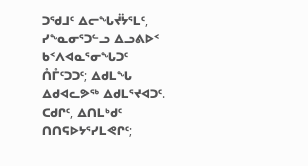ᑐᖁᒧᑦ ᐃᓕᖓᔫᔮᕐᒪᑦ, ᓯᖕᓇᓂᕐᑐᓪᓗ ᐃᓗᕕᐅᑉ ᑲᑉᐱᐊᓇᕐᓂᖓᑐᑦ ᑍᒤᑦᑐᑐᑦ; ᐃᑯᒪᖓ ᐃᑯᐊᓚᕗᖅ ᐃᑯᒪᕐᔪᐊᑐᑦ.
ᑕᑯᒋᑦ, ᐃᑎᒪᒃᑯᑦ ᑎᑎᕋᐅᔭᕐᓯᒪᕙᒋᑦ;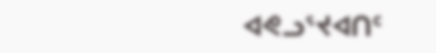ᐊᕙᓗᕐᔪᐊᑎᑦ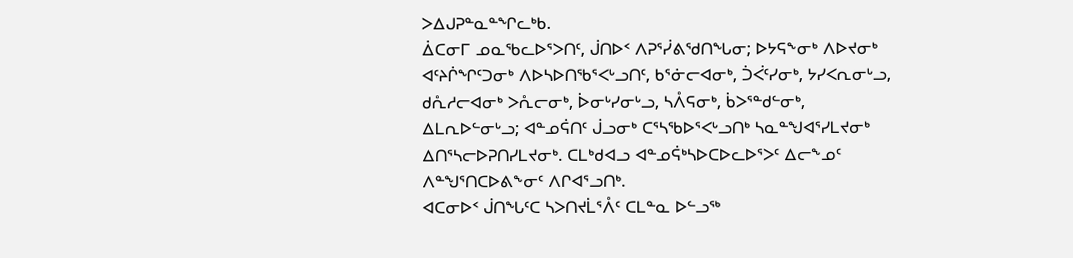ᐳᐃᒍᕈᓐᓇᓐᖏᓚᒃᑲ.
ᐄᑕᓂᒥ ᓄᓇᖃᓚᐅᕐᐳᑎᑦ, ᒎᑎᐅᑉ ᐱᕈᕐᓰᕕᖁᑎᖓᓂ; ᐅᔭᕋᖕᓂᒃ ᐱᐅᔪᓂᒃ ᐊᑦᔨᒌᖏᑦᑐᓂᒃ ᐱᐅᓴᐅᑎᖃᕐᐸᒡᓗᑎᑦ, ᑲᕐᓃᓕᐊᓂᒃ, ᑑᐹᑦᓯᓂᒃ, ᔭᓯᐸᕆᓂᒡᓗ, ᑯᕅᓱᓕᐊᓂᒃ ᐳᕅᓕᓂᒃ, ᐆᓂᒡᓯᓂᒡᓗ, ᓴᐰᕋᓂᒃ, ᑳᐳᕐᓐᑯᓪᓂᒃ, ᐃᒪᕆᐅᓪᓂᒡᓗ; ᐊᓐᓄᕌᑎᑦ ᒎᓗᓂᒃ ᑕᕐᓴᖃᐅᕐᐸᒡᓗᑎᒃ ᓴᓇᓐᖑᐊᕐᓯᒪᔪᓂᒃ ᐃᑎᕐᓴᓕᐅᕈᑎᓯᒪᔪᓂᒃ. ᑕᒪᒃᑯᐊᓗ ᐊᓐᓄᕌᒃᓴᐅᑕᐅᓚᐅᕐᐳᑦ ᐃᓕᖕᓄᑦ ᐱᓐᖑᕐᑎᑕᐅᕕᖕᓂᑦ ᐱᒋᐊᕐᓗᑎᒃ.
ᐊᑕᓂᐅᑉ ᒎᑎᖓᑦᑕ ᓴᐳᑎᔪᒫᕐᐰᑦ ᑕᒪᓐᓇ ᐅᓪᓗᖅ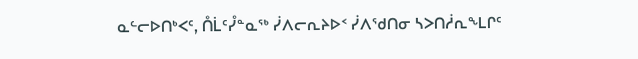ᓇᓪᓕᐅᑎᒃᐸᑦ, ᑍᒫᑦᓮᓐᓇᖅ ᓰᐱᓕᕆᔨᐅᑉ ᓰᐱᖁᑎᓂ ᓴᐳᑎᓲᕆᖕᒪᒋᑦ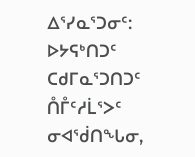ᐃᕐᓯᓇᕐᑐᓂᑦ: ᐅᔭᕋᒃᑎᑐᑦ ᑕᑯᒥᓇᕐᑐᑎᑐᑦ ᑍᒤᑦᓱᒫᕐᐳᑦ ᓂᐊᖂᑎᖓᓂ,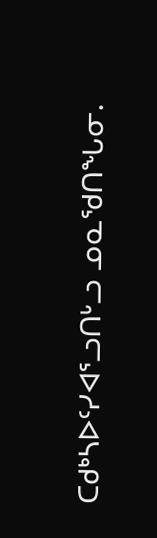ᑕᑯᒃᓴᐅᑦᓯᐊᕐᓗᑎᒡᓗ ᓄᓇᖁᑎᖓᓂ.